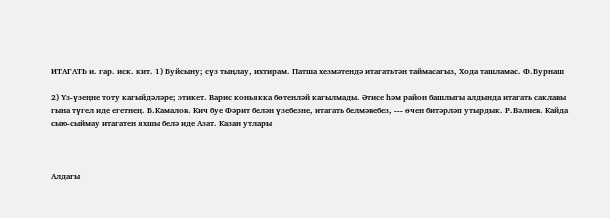ИТАГАТЬ и. гар. иск. кит. 1) Буйсыну; сүз тыңлау, ихтирам. Патша хезмәтендә итагатьтән таймасагыз, Хода ташламас. Ф.Бурнаш

2) Үз-үзеңне тоту кагыйдәләре; этикет. Варис коньякка бөтенләй кагылмады. Әтисе һәм район башлыгы алдында итагать саклавы гына түгел иде егетнең. Б.Камалов. Кич буе Фәрит белән үзебезне, итагать белмәвебез, --- өчен битәрләп утырдык. Р.Вәлиев. Кайда сыю-сыймау итагатен яхшы белә иде Азат. Казан утлары



Алдагы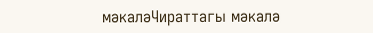мәкаләЧираттагы мәкалә